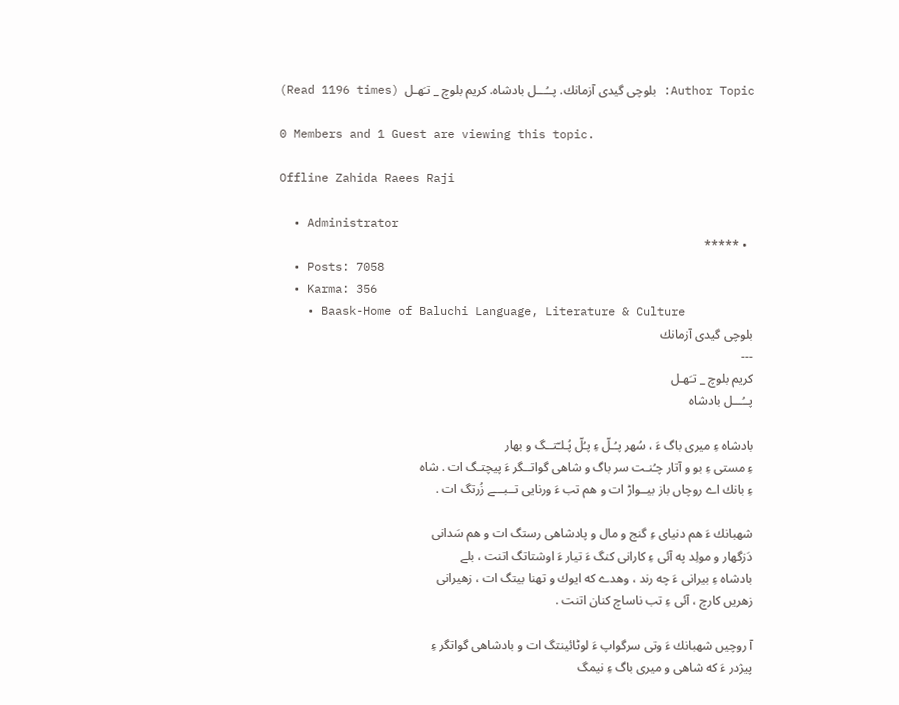Author Topic: بلوچی گيدی آزمانك. پــُـــل بادشاه. كريم بلوچ _ تـَهـل  (Read 1196 times)

0 Members and 1 Guest are viewing this topic.

Offline Zahida Raees Raji

  • Administrator
  • *****
  • Posts: 7058
  • Karma: 356
    • Baask-Home of Baluchi Language, Literature & Culture
بلوچی گيدی آزمانك
---
كريم بلوچ _ تـَهـل
پــُـــل بادشاه

بادشاه ءِ ميری باگ ءَ ، سُهر پـُـلّ ءِ پـُلّ پُـلـّتــگ و بهار
ءِ مستی ءِ بو و آتار چـُنـت سر باگ و شاهی گواتــگر ءَ پيچتـگ ات . شاه
ءِ بانك اے روچاں باز بيــواڑ ات و هم تب ءَ ورنايی تــبـــے زُرتگ ات .

شهبانك ءَ هم دنيای ءِ گنج و مال و پادشاهی رستگ ات و هم سَدانی
دَزگهار و مولِد په آئی ءِ كارانی كنگ ءَ تيار ءَ اوشتاتگ اتنت ، بلے
بادشاه ءِ بيرانی ءَ چه رند ، وهدے كه ايوك و تهنا بيتگ ات ، زهيرانی
زهريں كارچ ، آئی ءِ تب ناساچ كنان اتنت .

آ روچيں شهبانك ءَ وتی سرگواپ ءَ لوٹائينتگ ات و بادشاهی گواتگر ءِ
پيژدر ءَ كه شاهی و ميری باگ ءِ نيمگ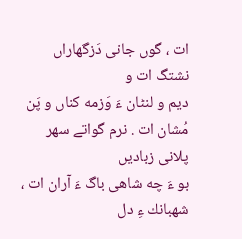ات ، گوں جانی دَزگهاراں نشتگ ات و
ديم و لنٹان ءَ وَزمه كناں و پَن مُشان ات . نرم گواتے سهر پلانی زباديں
بو ءَ چه شاهی باگ ءَ آران ات ، شهبانك ءِ دل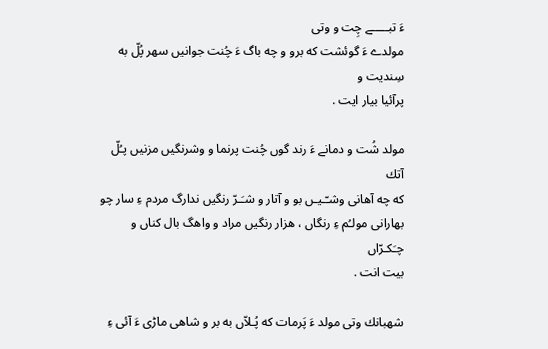ءَ تبـــــے چِت و وتی
مولدے ءَ گوئشت كه برو و چه باگ ءَ چُنت جوانيں سهر پُلّ به سِنديت و
پرآئيا بيار ايت .

مولد شُت و دمانے ءَ رند گوں چُنت پرنما و وشرنگيں مزنيں پـُلّ آتك
كه چه آهانی وشـّـيـں بو و آتار و شـَـرّ رنگيں ندارگ مردم ءِ سار چو
بهارانی مولـُم ءِ رنگاں ، هزار رنگيں مراد و واهگ بال كناں و چـَكـرّاں
بيت انت .

شهبانك وتی مولد ءَ پَرمات كه پُـلاّں به بر و شاهی ماڑی ءَ آئی ءِ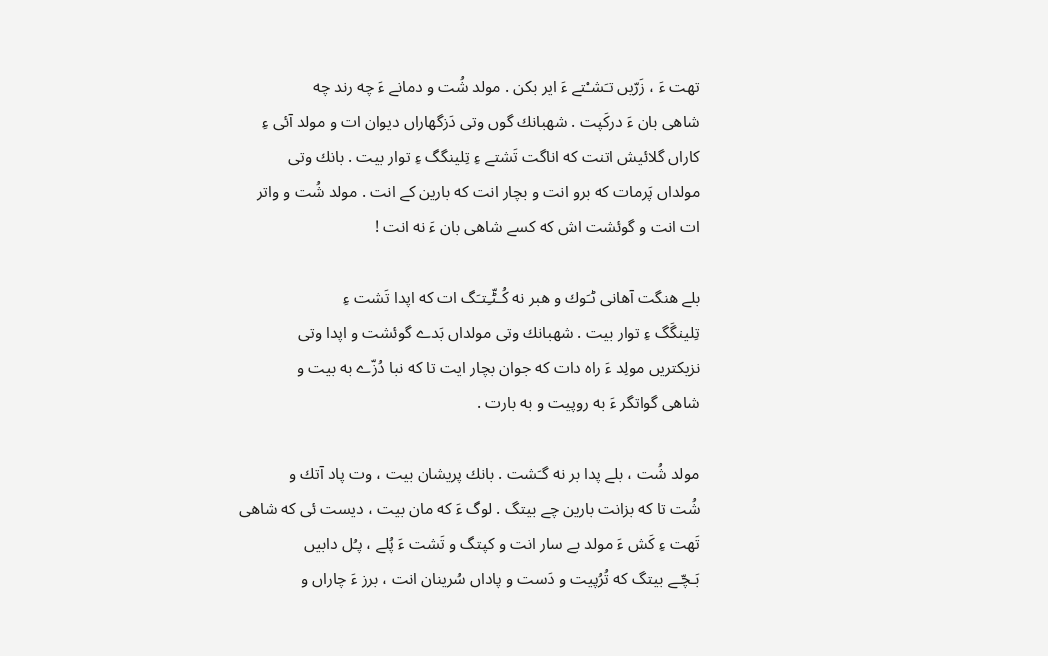تهت ءَ ، زَرّيں تـَشـْتے ءَ اير بكن . مولد شُت و دمانے ءَ چه رند چه
شاهی بان ءَ دركَپت . شهبانك گوں وتی دَزگهاراں ديوان ات و مولد آئی ءِ
كاراں گلائيش اتنت كه اناگت تَشتے ءِ تِلينگگ ءِ توار بيت . بانك وتی
مولداں پَرمات كه برو انت و بچار انت كه بارين كے انت . مولد شُت و واتر
ات انت و گوئشت اش كه كسے شاهی بان ءَ نه انت !

بلے هنگت آهانی ٹـَوك و هبر نه كُـٹّـِتـَگ ات كه اپدا تَشت ءِ
تِلينگَگ ءِ توار بيت . شهبانك وتی مولداں بَدے گوئشت و اپدا وتی
نزيكتريں مولِد ءَ راه دات كه جوان بچار ايت تا كه نبا دُزّے به بيت و
شاهی گواتگر ءَ به روپيت و به بارت .

مولد شُت ، بلے پدا بر نه گـَشت . بانك پريشان بيت ، وت پاد آتك و
شُت تا كه بزانت بارين چے بيتگ . لوگ ءَ كه مان بيت ، ديست ئی كه شاهی
تَهت ءِ كَش ءَ مولد بے سار انت و كپتگ و تَشت ءَ پُلے ، پـُل دابيں
بَـچّـے بيتگ كه تُرُپيت و دَست و پاداں سُرينان انت ، برز ءَ چاراں و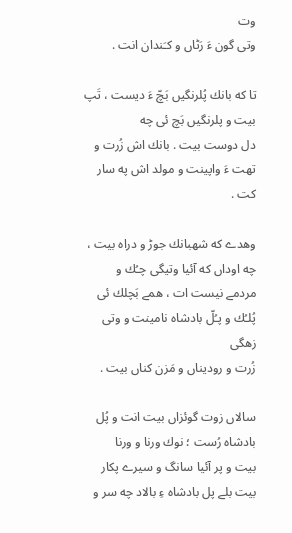وت
وتی گون ءَ رَٹاں و كـَندان انت .

تا كه بانك پُلرنگيں بَچّ ءَ ديست ، تَپ بيت و پلرنگيں بَچ ئی چه
دل دوست بيت . بانك اش زُرت و تهت ءَ واپينت و مولد اش په سار كت .

وهدے كه شهبانك جوڑ و دراه بيت ، چه اوداں كه آئيا وتيگی چـُك و
مردمے نيست ات ، همے بَچلك ئی پُلـُك و پـُلّ بادشاه نامينت و وتی زهگی
زُرت و روديناں و مَزن كناں بيت .

سالاں زوت گوئزاں بيت انت و پُل بادشاه رُست ؛ نوك ورنا و ورنا
بيت و پر آئيا سانگ و سيرے پكار بيت بلے پل بادشاه ءِ بالاد چه سر و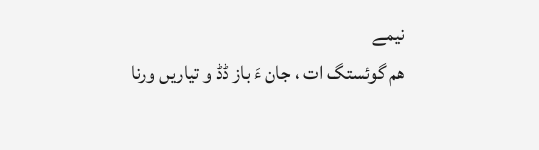نيمے
هم گوئستگ ات ، جان ءَ باز ڈڈ و تياريں ورنا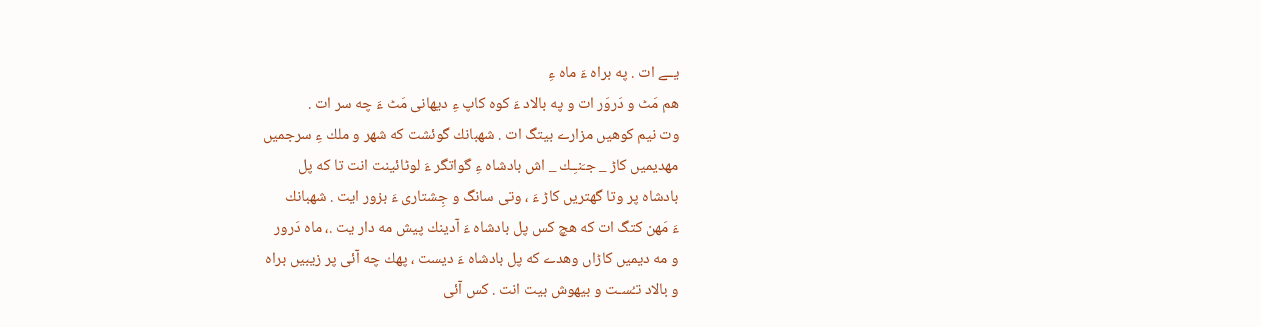يــے ات . په براه ءَ ماه ءِ
هم مَٹ و دَروَر ات و په بالاد ءَ كوه كاپ ءِ ديهانی مَٹ ءَ چه سر ات .
وت نيم كوهيں مزارے بيتگ ات . شهبانك گوئشت كه شهر و ملك ءِ سرجميں
مهديميں كاڑ _ جـَنـِـك _ اش بادشاه ءِ گواتگر ءَ لوٹائينت انت تا كه پل
بادشاه پر وتا گهتريں كاڑ ءَ ، وتی سانگ و جِشتاری ءَ بزور ايت . شهبانك
ءَ مَهن كتگ ات كه هچ كس پل بادشاه ءَ آدينك پيش مه دار يت .، ماه دَرور
و مه ديميں كاڑاں وهدے كه پل بادشاه ءَ ديست ، پهك چه آئی پر زيبيں براه
و بالاد تـُسـت و بيهوش بيت انت . كس آئی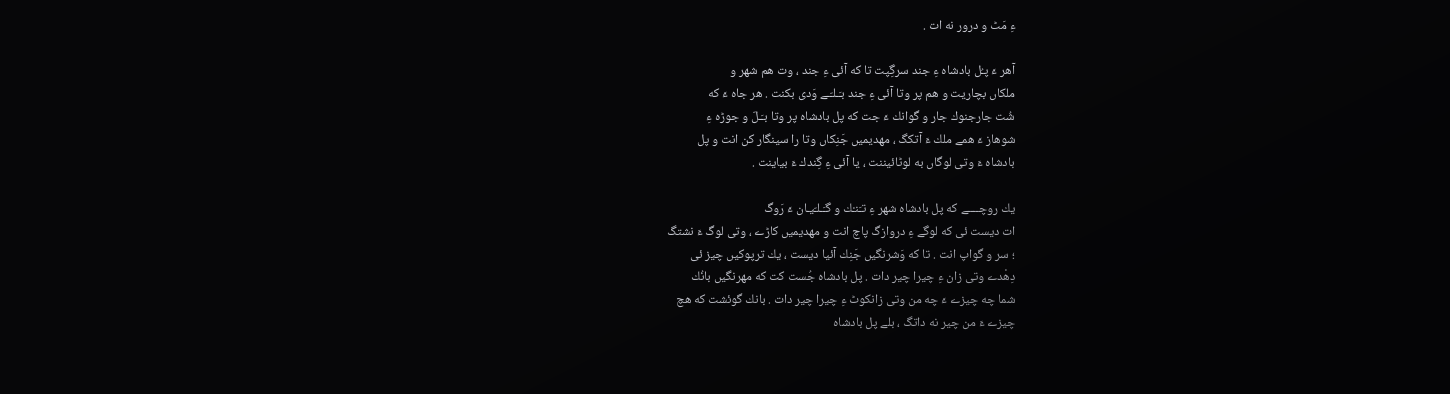ءِ مَٹ و درور نه ات .

آهر ءَ پـُل بادشاه ءِ جند سرگِپت تا كه آئی ءِ جند ، وت هم شهر و
ملكاں بچاريت و هم پر وتا آئی ءِ جند بـَـلـّـے وَدی بكنت . هر جاه ءَ كه
شُت جارجنوك جار و گوانك ءَ جت كه پل بادشاه پر وتا بـَـلّ و جوڑه ءِ
شوهاز ءَ همے ملك ءَ آتكگ ، مهديميں جَنِكاں وتا را سينگار كن انت و پل
بادشاه ءَ وتی لوگاں به لوٹائيننت ، يا آئی ءِ گِندك ءَ بياينت .

يك روچــــے كه پل بادشاه شهر ءِ تـَنـْك و گـَـلـّيـان ءَ رَوگ
ات ديست ئی كه لوگے ءِ دروازگ پاچ انت و مهديميں كاڑے ، وتی لوگ ءَ نشتگ
؛ سر و گواپ انت . تا كه وَشرنگيں جَنِك آئيا ديست ، يك ترپوكيں چيز ئی
دِهْدے وتی زان ءِ چيرا چير دات . پل بادشاه جُست كت كه مهرنگيں بانُك
شما چه چيزے ءَ چه من وتی زانكوٹ ءِ چيرا چير دات . بانك گوئشت كه هچ
چيزے ءَ من چير نه داتگ ، بلے پل بادشاه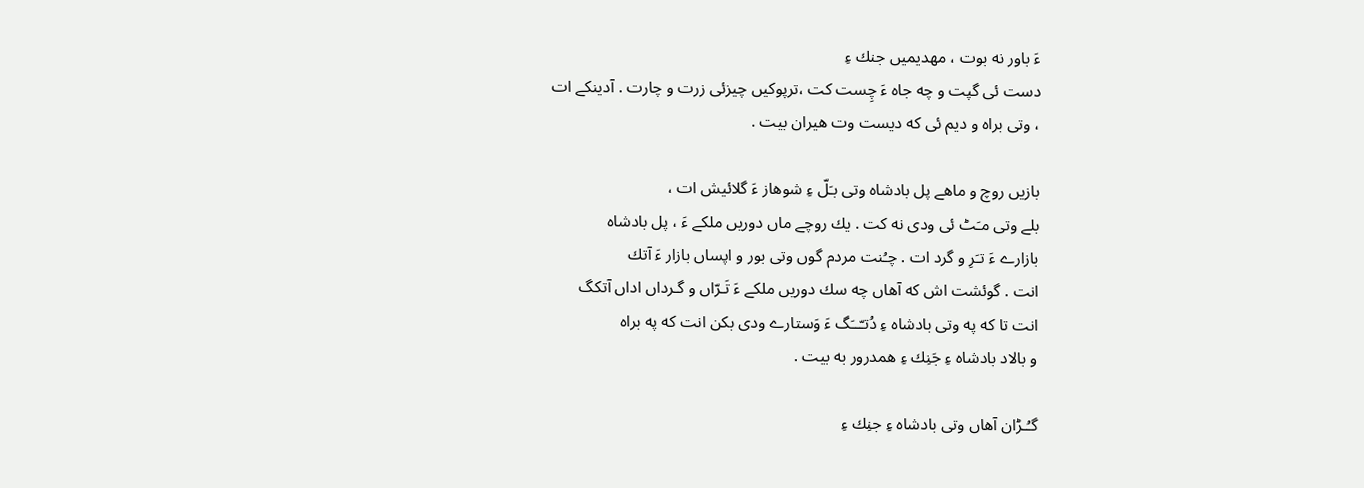ءَ باور نه بوت ، مهديميں جنك ءِ
دست ئی گپت و چه جاه ءَ چِست كت ،‌ترپوكيں چيزئی زرت و چارت . آدينكے ات
، وتی براه و ديم ئی كه ديست وت هيران بيت .

بازيں روچ و ماهے پل بادشاه وتی بـَلّ ءِ شوهاز ءَ گلائيش ات ،
بلے وتی مـَٹ ئی ودی نه كت . يك روچے ماں دوريں ملكے ءَ ، پل بادشاه
بازارے ءَ تـَرِ و گرد ات . چـُنت مردم گوں وتی بور و اپساں بازار ءَ آتك
انت . گوئشت اش كه آهاں چه سك دوريں ملكے ءَ تَـرّاں و گـرداں اداں آتكگ
انت تا كه په وتی بادشاه ءِ دُتـّــَگ ءَ وَستارے ودی بكن انت كه په براه
و بالاد بادشاه ءِ جَنِك ءِ همدرور به بيت .

گـُـڑان آهاں وتی بادشاه ءِ جنِك ءِ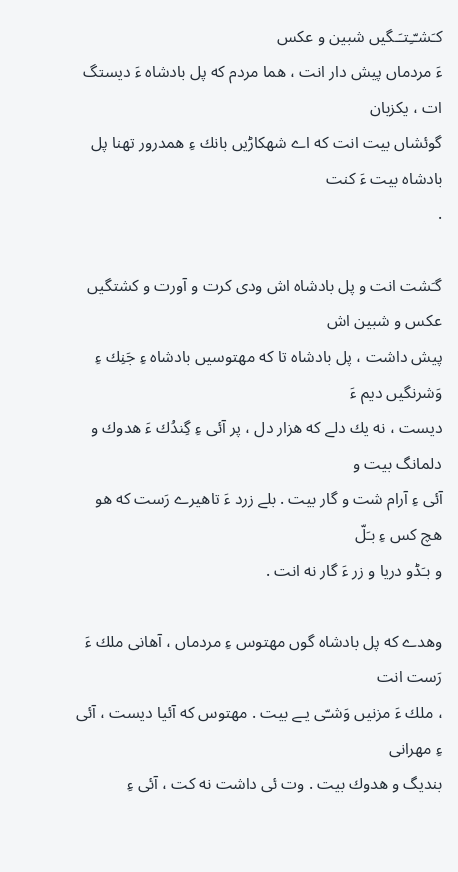كـَشـّـِتـَـگيں شبين و عكس
ءَ مردماں پيش دار انت ، هما مردم كه پل بادشاه ءَ ديستگ ات ، يكزبان
گوئشاں بيت انت كه اے شهكاڑيں بانك ءِ همدرور تهنا پل بادشاه بيت ءَ كنت
.

گـَشت انت و پل بادشاه اش ودی كرت و آورت و كشتگيں عكس و شبين اش
پيش داشت ، پل بادشاه تا كه مهتوسيں بادشاه ءِ جَنِك ءِ وَشرنگيں ديم ءَ
ديست ، نه يك دلے كه هزار دل ، پر آئی ءِ گِندُك ءَ‌ هدوك و دلمانگ بيت و
آئی ءِ آرام شت و گار بيت . بلے زرد ءَ تاهيرے رَست كه هو هچ كس ءِ بـَلّ
و بـَڈو دريا و زر ءَ گار نه انت .

وهدے كه پل بادشاه گوں مهتوس ءِ مردماں ، آهانی ملك ءَ رَست انت
، ملك ءَ مزنيں وَشـّی يـے بيت . مهتوس كه آئيا ديست ، آئی ءِ مهرانی
بنديگ و هدوك بيت . وت ئی داشت نه كت ، آئی ءِ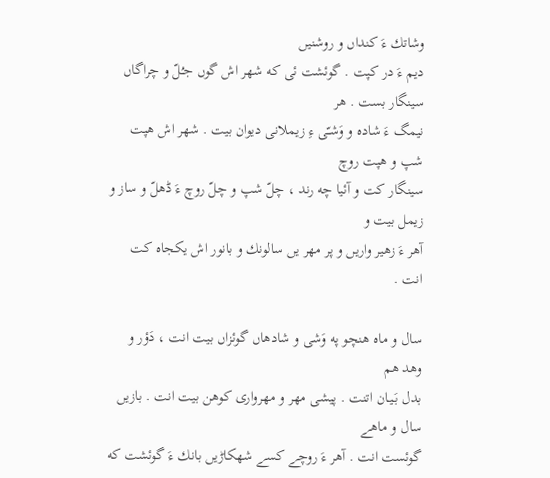وشاتك ءَ كنداں و روشنيں
ديم ءَ در كپت . گوئشت ئی كه شهر اش گوں جـُلّ و چراگاں سينگار بست . هر
نيمگ ءَ شاده و وَشـّی‌ ءِ زيملانی ديوان بيت . شهر اش هپت شپ و هپت روچ
سينگار كت و آئيا چه رند ، چلّ شپ و چلّ روچ ءَ ڈهلّ و ساز و زيمل بيت و
آهر ءَ زهير واريں و پر مهر يں سالونك و بانور اش يكجاه كت انت .

سال و ماه هنچو په وَشی و شادهاں گوئزاں بيت انت ، دَؤر و وهد هم
بدل بَـيـان اتنت . پيشی مهر و مهرواری كوهن بيت انت . بازيں سال و ماهے
گوئست انت . آهر ءَ روچے كسے شهكاڑيں بانك ءَ گوئشت كه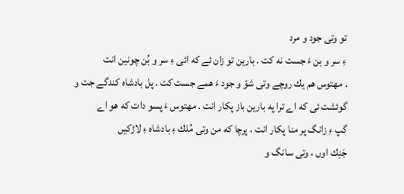تو وتی جود و مرد
ءِ سر و بن ءَ جست نه كت . بارين تو زان ئے كه ائی ءِ سر و بُن چونين انت
. مهتوس هم يك روچے وتی شوّ و جود ءَ همے جست كت . پل بادشاه كندگے جت و
گوئشت ئی كه اے ترا په بارين باز پكار انت . مهتوس ءَ پسو دات كه هو اے
گپ ءِ زانگ پر منا پكار انت ، پرچا كه من وتی مُلك ءِ بادشاه ءِ لاڑكيں
جَنِك اوں ، وتی سانگ و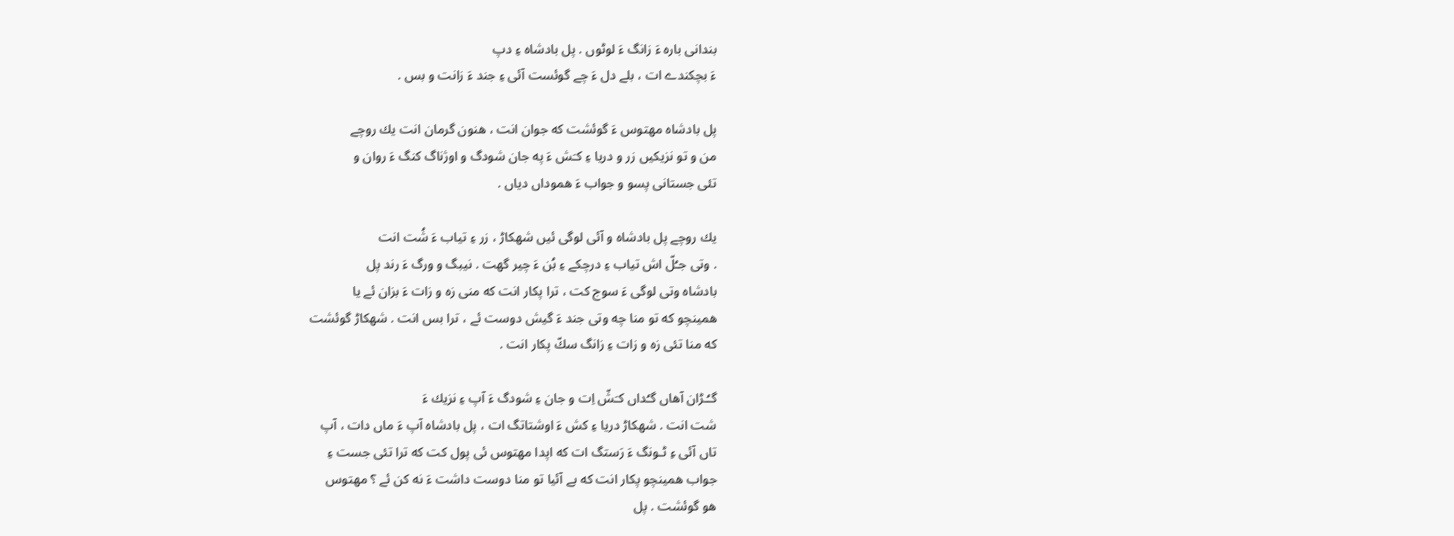بندانی باره ءَ زانگ ءَ لوٹوں . پل بادشاه ءِ دپ
ءَ بچكندے ات ، بلے دل ءَ چے گوئست آئی ءِ جند ءَ زانت و بس .

پل بادشاه مهتوس ءَ گوئشت كه جوان انت ، هنون گرمان انت يك روچے
من و تو نزيكيں زر و دريا ءِ كـَش ءَ په جان شودگ و اوژناگ كنگ ءَ روان و
تئی جستانی پسو و جواب ءَ هموداں دياں .

يك روچے پل بادشاه و آئی لوگی ئيں شهكاڑ ، زر ءِ تياب ءَ شُت انت
. وتی جـُلّ اش تياب ءِ درچكے ءِ بُن ءَ چير گهت . نيبگ و ورگ ءَ رند پل
بادشاه وتی لوگی ءَ سوج كت ، ترا پكار انت كه منی زه و زات ءَ بزان ئے يا
همينچو كه تو منا چه وتی جند ءَ گيش دوست ئے ، ترا بس انت . شهكاڑ گوئشت
كه منا تئی زه و زات ءِ زانگ سكّ پكار انت .

گـُـڑان آهاں گـُداں كـَشّ اِت و جان ءِ شودگ ءَ آپ ءِ نزيك ءَ
شت انت . شهكاڑ دريا ءِ كش ءَ اوشتاتگ ات ، پل بادشاه آپ ءَ ماں دات ، آپ
تاں آئی ءِ ٹـونگ ءَ رَستگ ات كه اپدا مهتوس ئی پول كت كه ترا تئی جست ءِ
جواب همينچو پكار انت كه بے آئيا تو منا دوست داشت ءَ نه كن ئے ؟ مهتوس
هو گوئشت . پل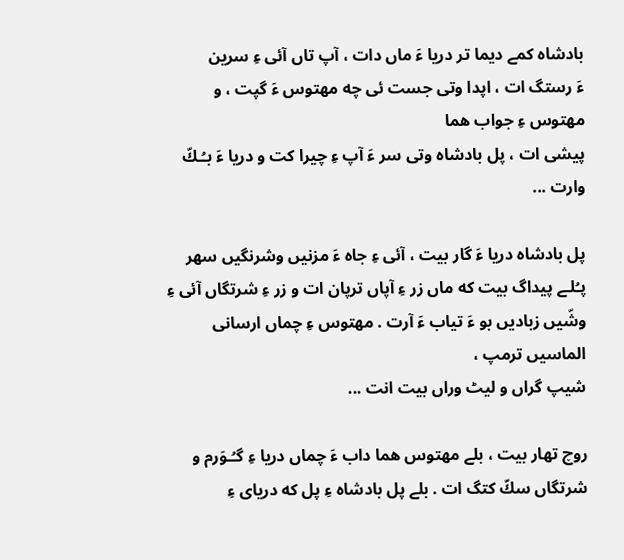بادشاه كمے ديما تر دريا ءَ ماں دات ، آپ تاں آئی ءِ سرين
ءَ رستگ ات ، اپدا وتی جست ئی چه مهتوس ءَ گپت ، و مهتوس ءِ جواب هما
پيشی ات ، پل بادشاه وتی سر ءَ آپ ءِ چيرا كت و دريا ءَ بـُـكّ وارت ...

پل بادشاه دريا ءَ گار بيت ، آئی ءِ جاه ءَ مزنيں وشرنگيں سهر
پـُلـے پيداگ بيت كه ماں زر ءِ آپاں ترپان ات و زر ءِ شرتگاں آئی ءِ
وشّيں زباديں بو ءَ تياب ءَ آرت . مهتوس ءِ چماں ارسانی الماسيں ترمپ ،
شيپ گراں و ليٹ وراں بيت انت ...

روچ تهار بيت ، بلے مهتوس هما داب ءَ چماں دريا ءِ گـُـوَرم و
شرتگاں سكّ كتگ ات . بلے پل بادشاه ءِ پل كه دريای ءِ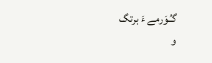گـُـوَرمے ءَ برتگ
و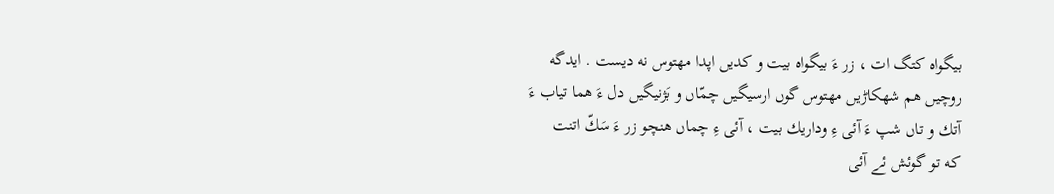بيگواه كتگ ات ، زر ءَ بيگواه بيت و كديں اپدا مهتوس نه ديست . ايدگه
روچيں هم شهكاڑيں مهتوس گوں ارسيگيں چمّاں و بَژنيگيں دل ءَ هما تياب ءَ
آتك و تاں شپ ءَ آئی ءِ وداريك بيت ، آئی ءِ چماں هنچو زر ءَ سَكّ اتنت
كه تو گوئش ئے آئی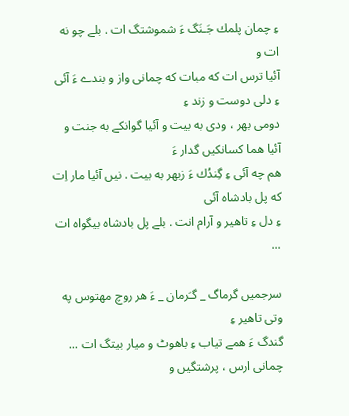ءِ چمان پلمك جَـنَگ ءَ شموشتگ ات . بلے چو نه ات و
آئيا ترس ات كه مبات كه چمانی واز و بندے ءَ آئی ءِ دلی دوست و زند ءِ
دومی بهر ، ودی به بيت و آئيا گوانكے به جنت و آئيا هما كسانكيں گدار ءَ
هم چه آئی ءِ گِندُك ءَ زبهر به بيت . نيں آئيا مار اِت كه پل بادشاه آئی
ءِ دل ءِ تاهير و آرام انت . بلے پل بادشاه بيگواه ات ...

سرجميں گرماگ _ گـَرمان _ ءَ هر روچ مهتوس په وتی تاهير ءِ
گندگ ءَ همے تياب ءِ باهوٹ و ميار بيتگ ات ... چمانی ارس ، پرشتگيں و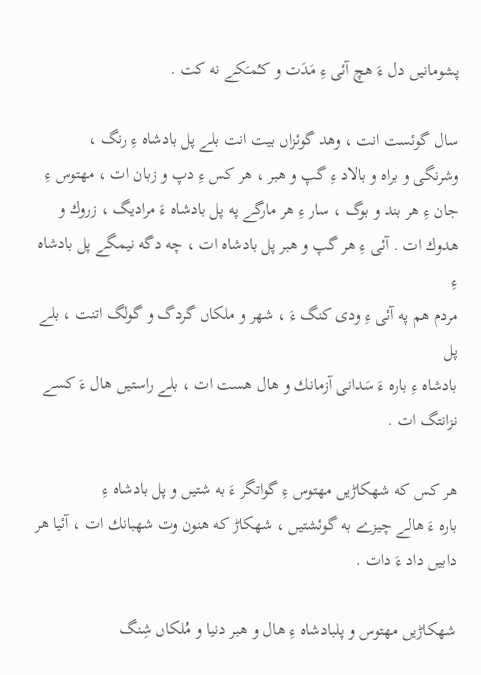پشومانيں دل ءَ هچ آئی ءِ مَدَت و كـُمـَكے نه كت .

سال گوئست انت ، وهد گوئزاں بيت انت بلے پل بادشاه ءِ رنگ ،
وشرنگی و براه و بالاد ءِ گپ و هبر ، هر كس ءِ دپ و زبان ات ، مهتوس ءِ
جان ءِ هر بند و بوگ ، سار ءِ هر مارگے په پل بادشاه ءَ مراديگ ، زروك و
هدوك ات . آئی ءِ هر گپ و هبر پل بادشاه ات ، چه دگه نيمگے پل بادشاه ءِ
مردم هم په آئی ءِ ودی كنگ ءَ ، شهر و ملكاں گردگ و گولگ اتنت ، بلے پل
بادشاه ءِ باره ءَ سَدانی آزمانك و هال هست ات ، بلے راستيں هال ءَ كسے
نزانتگ ات .

هر كس كه شهكاڑيں مهتوس ءِ گواتگر ءَ به شتيں و پل بادشاه ءِ
باره ءَ هالے چيزے به گوئشتيں ، شهكاڑ كه هنون وت شهبانك ات ، آئيا هر
دابيں داد ءَ دات .

شهكاڑيں مهتوس و پلبادشاه ءِ هال و هبر دنيا و مُلكاں شِنگ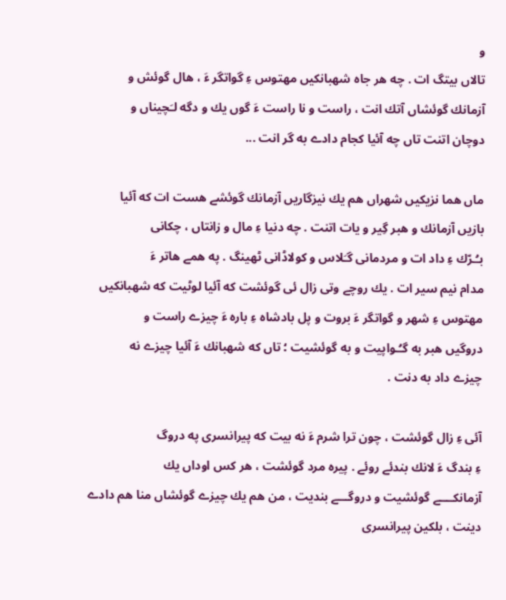و
تالاں بيتگ ات . چه هر جاه شهبانكيں مهتوس ءِ گواتگر ءَ ، هال گوئش و
آزمانك گوئشاں آتك انت ، راست و نا راست ءَ گوں يك و دگه لـَچيناں و
دوچان اتنت تاں چه آئيا كجام دادے به گر انت ...

ماں هما نزيكيں شهراں هم يك نيزگاريں آزمانك گوئشے هست ات كه آئيا
بازيں آزمانك و هبر گِير و يات اتنت . چه دنيا ءِ مال و زانتاں ، چكانی
بـُـرّك ءِ داد ات و مردمانی گـَلاس و كولاڈانی ٹهينگ . په همے هاتر ءَ
مدام نيم سير ات . يك روچے وتی زال ئی گوئشت كه آئيا لوٹيت كه شهبانكيں
مهتوس ءِ شهر و گواتگر ءَ بروت و پل بادشاه ءِ باره ءَ چيزے راست و
دروگيں هبر به گـُـواپيت و به گوئشيت ؛ تاں كه شهبانك ءَ آئيا چيزے نه
چيزے داد به دنت .

آئی ءِ زال گوئشت ، چون ترا شرم ءَ نه بيت كه پيرانسری په دروگ
ءِ بندگ ءَ لانك بندئے روئے . پيره مرد گوئشت ، هر كس اوداں يك
آزمانكــــے گوئشيت و دروگـــے بنديت ، من هم يك چيزے گوئشاں منا هم دادے
دينت ، بلكين پيرانسری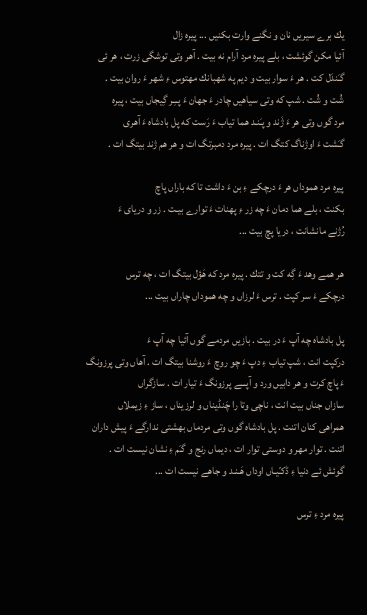يك برے سيريں نان و نگنے وارت بكنيں ... پيره زال
آئيا مكن گوئشت ، بلے پيره مرد آرام نه بيت . آهر وتی توشگی زرت ، هر ئی
گـَندَل كت . هر ءَ سوار بيت و ديم په شهبانك مهتوس ءِ شهر ءَ روان بيت .
شُت و شُت . شپ كه وتی سياهيں چادر ءَ جهان ءَ پــِـر گِيجاں بيت ، پيره
مرد گوں وتی هر ءَ ژَند و پـَنـد هما تياب ءَ رَست كه پل بادشاه ءَ آهری
گـَشت ءَ اوژناگ كتگ ات . پيره مرد دمبرتگ ات و هر هم ژند بيتگ ات .

پيره مرد هموداں هر ءَ درچكے ءِ بن ءَ داشت تا كه باراں پاچ
بكنت ، بلے هما دمان ءَ چه زر ءِ پهنات ءَ توارے بيـت . زر و دريای ءَ
رُژنے مانشانت ، دريا پچ بيت ...

هر همے وهد ءَ گِه كت و تتك . پيره مرد كه هَؤل بيتگ ات ، چه ترس
درچكے ءَ سر كپت . ترس ءَ لرزاں و چه هموداں چاراں بيت ...

پل بادشاه چه آپ ءَ در بيت . بازيں مردمے گوں آئيا چه آپ ءَ
دركپت انت ، شپ تياب ءِ دپ ءَ چو روچ ءَ روشنا بيتگ ات . آهاں وتی پرزونگ
ءَ پاچ كرت و هر دابيں ورد و آپـــے پرزونگ ءَ تيار ات . سازگراں
سازاں جناں بيت انت ، ناچی وتا را چَنڈيناں و لرزيناں ، ساز ءِ زيملاں
همراهی كنان اتنت . پل بادشاه گوں وتی مردماں بهشتی ندارگے ءَ پيش داران
اتنت . توار مهر و دوستی توار ات ، ديماں رنج و گـَم ءِ نشان نيست ات .
گوئش ئے دنيا ءِ ڈكـّيـاں اوداں هَـنـد و جاهے نيست ات ...

پيره مرد ءِ ترس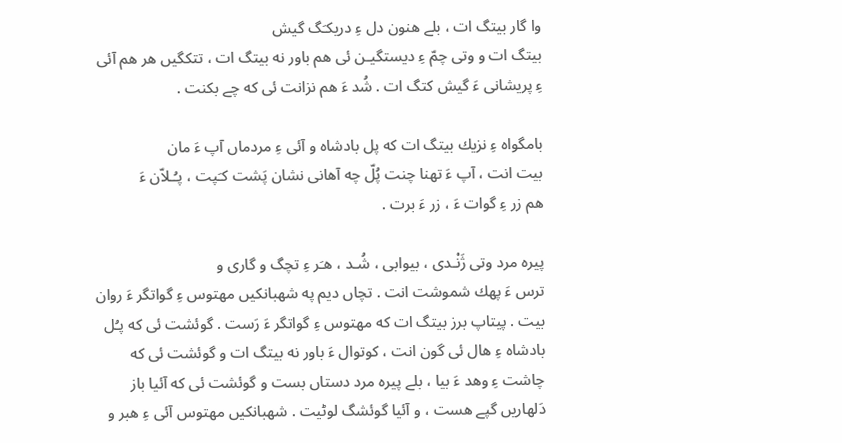وا گار بيتگ ات ، بلے هنون دل ءِ دريكـَگ گيش
بيتگ ات و وتی چمّ ءِ ديستگيـن ئی هم باور نه بيتگ ات ، تتكگيں هر هم آئی
ءِ پريشانی ءَ گيش كتگ ات . شُد ءَ هم نزانت ئی كه چے بكنت .

بامگواه ءِ نزيك بيتگ ات كه پل بادشاه و آئی ءِ مردماں آپ ءَ مان
بيت انت ، آپ ءَ تهنا چنت پُلّ چه آهانی نشان پَشت كـَپت ، پـُـلاّن ءَ
هم زر ءِ گوات ءَ ، زر ءَ برت .

پيره مرد وتی ژَنْـدی ، بيوابی ، شُـد ، هـَر ءِ تچگ و گاری و
ترس ءَ پهك شموشت انت . تچاں ديم په شهبانكيں مهتوس ءِ گواتگر ءَ روان
بيت . پيتاپ برز بيتگ ات كه مهتوس ءِ گواتگر ءَ رَست . گوئشت ئی كه پـُل
بادشاه ءِ هال ئی گون انت ، كوتوال ءَ باور نه بيتگ ات و گوئشت ئی كه
چاشت ءِ وهد ءَ بيا ، بلے پيره مرد دستاں بست و گوئشت ئی كه آئيا باز
دَلهاريں گپے هست ، و آئيا گوئشگ لوٹيت . شهبانكيں مهتوس آئی ءِ هبر و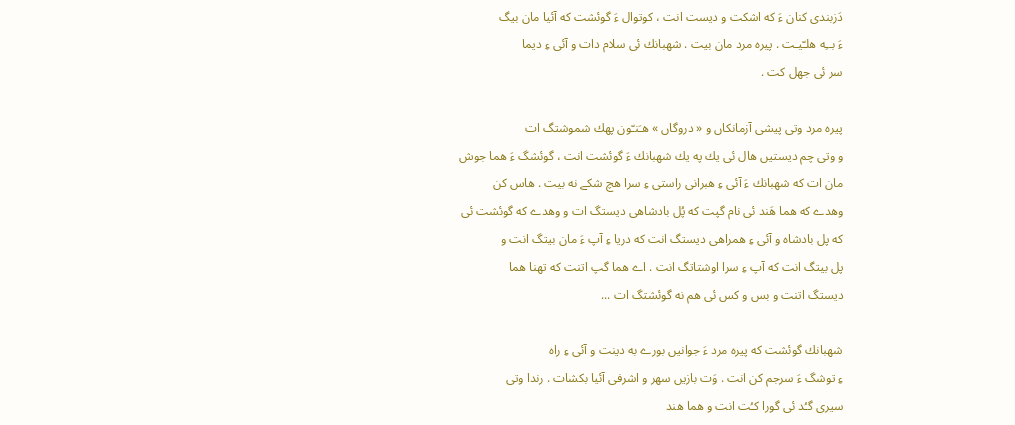دَزبندی كنان ءَ كه اشكت و ديست انت ، كوتوال ءَ گوئشت كه آئيا مان بيگ
ءَ بــِه هلـّيـت . پيره مرد مان بيت . شهبانك ئی سلام دات و آئی ءِ ديما
سر ئی جهل كت .

پيره مرد وتی پيشی آزمانكاں و « دروگاں » هـَنـّون پهك شموشتگ ات
و وتی چم ديستيں هال ئی يك په يك شهبانك ءَ گوئشت انت ، گوئشگ ءَ هما جوش
مان ات كه شهبانك ءَ آئی ءِ هبرانی راستی ءِ سرا هچ شكے نه بيت . هاس كن
وهدے كه هما هَند ئی نام گپت كه پُل بادشاهی ديستگ ات و وهدے كه گوئشت ئی
كه پل بادشاه و آئی ءِ همراهی ديستگ انت كه دريا ءِ آپ ءَ مان بيتگ انت و
پل بيتگ انت كه آپ ءِ سرا اوشتاتگ انت . اے هما گپ اتنت كه تهنا هما
ديستگ اتنت و بس و كس ئی هم نه گوئشتگ ات ...

شهبانك گوئشت كه پيره مرد ءَ جوانيں بورے به دينت و آئی ءِ راه
ءِ توشگ ءَ سرجم كن انت . وَت بازيں سهر و اشرفی آئيا بكشات . رندا وتی
سيری گـُد ئی گورا كـُت انت و هما هند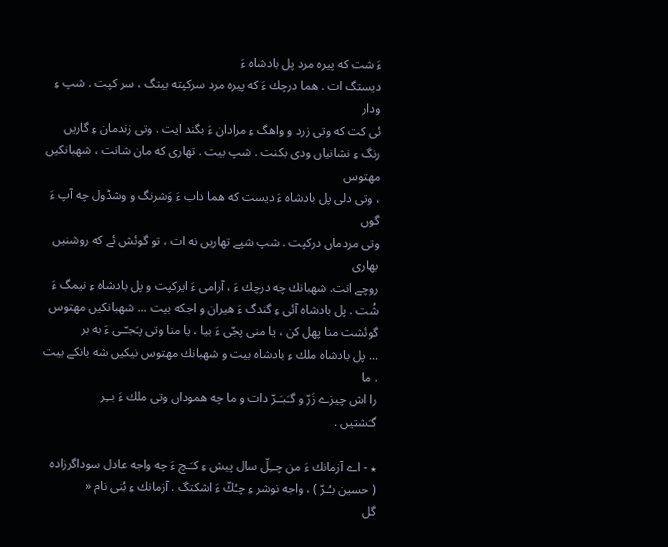ءَ شت كه پيره مرد پل بادشاه ءَ
ديستگ ات . هما درچك ءَ كه پيره مرد سركپته بيتگ ، سر كپت . شپ ءِ ودار
ئی كت كه وتی زرد و واهگ ءِ مرادان ءَ بگند ايت . وتی زندمان ءِ گاريں
رنگ ءِ نشانياں ودی بكنت . شپ بيت . تهاری كه مان شانت ، شهبانكيں مهتوس
، وتی دلی پل بادشاه ءَ ديست كه هما داب ءَ وَشرنگ و وشڈول چه آپ ءَ گوں
وتی مردماں دركپت . شپ شپے تهاريں نه ات ، تو گوئش ئے كه روشنيں بهاری
روچے انت. شهبانك چه درچك ءَ ، آرامی ءَ ايركپت و پل بادشاه ءِ نيمگ ءَ
شُت . پل بادشاه آئی ءِ گندگ ءَ هيران و اجكه بيت ... شهبانكيں مهتوس
گوئشت منا پهل كن ، يا منی پجّی ءَ بيا ، يا منا وتی پـَجـّـی ءَ به بر
... پل بادشاه ملك ءِ بادشاه بيت و شهبانك مهتوس نيكيں شه بانكے بيت . ما
را اش چيزے زَرّ و گـَبـَـرّ دات و ما چه هموداں وتی ملك ءَ بــِر
گـَشتيں .

٭ - اے آزمانك ءَ من چــِلّ سال پيش ءِ كـَـچ ءَ چه واجه عادل سوداگرزاده
( حسين بـُـرّ ) ، واجه نوشر ءِ چـُكّ ءَ اشكتگ . آزمانك ءِ بُنی نام «
گل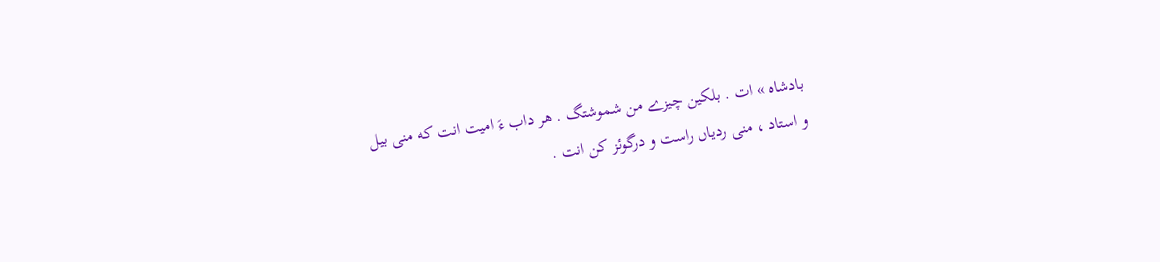بادشاه » ات . بلكين چيزے من شموشتگ . هر داب ءَ اميت انت كه منی بيل
و استاد ، منی ردياں راست و درگوئز كن انت .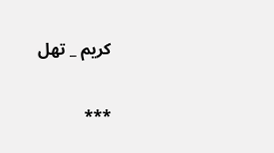كريم _ تهل

***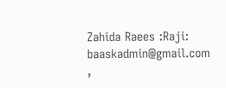Zahida Raees :Raji:
baaskadmin@gmail.com ,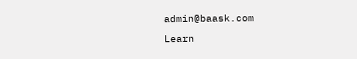admin@baask.com
Learn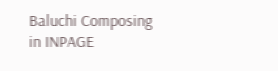Baluchi Composing in INPAGE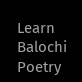Learn Balochi Poetry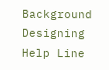Background Designing
Help Line